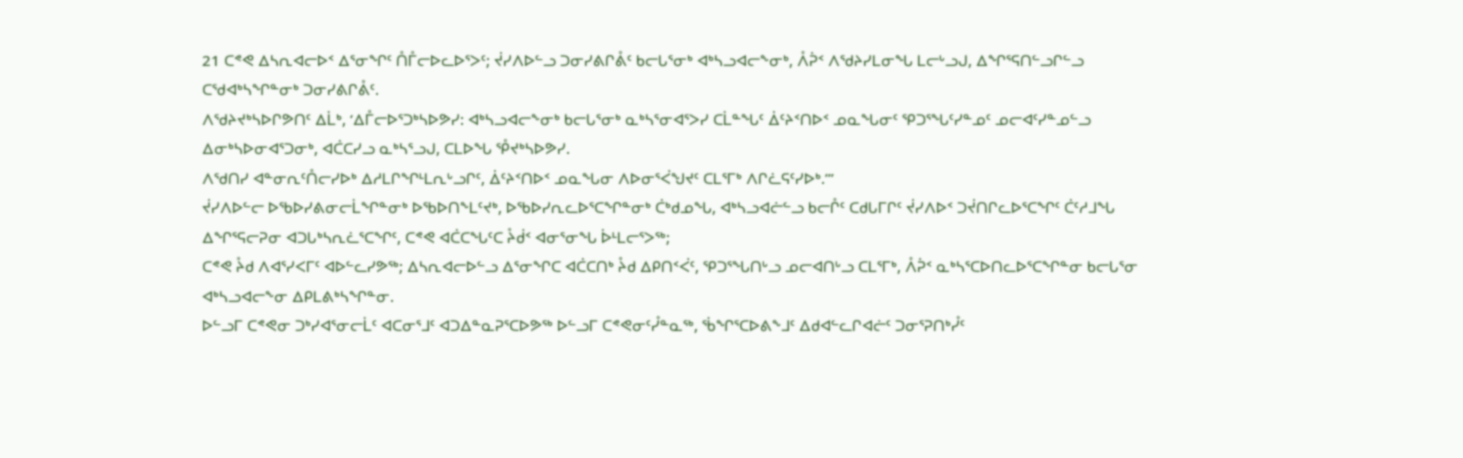21 ᑕᕝᕙ ᐃᓴᕆᐊᓕᐅᑉ ᐃᕐᓂᖏᑦ ᑍᒤᓕᐅᓚᐅᕐᐳᑦ; ᔫᓯᐱᐅᓪᓗ ᑐᓂᓯᕕᒋᕔᑦ ᑲᓕᒐᕐᓂᒃ ᐊᒃᓴᓗᐊᓕᖕᓂᒃ, ᐰᕉᑉ ᐱᖁᔨᓯᒪᓂᖓ ᒪᓕᒡᓗᒍ, ᐃᖏᕐᕋᑎᓪᓗᒋᓪᓗ ᑕᖁᐊᒃᓴᖏᓐᓂᒃ ᑐᓂᓯᕕᒋᕔᑦ.
ᐱᖁᔨᔪᒃᓴᐅᒋᕗᑎᑦ ᐃᒫᒃ, ‘ᐃᒤᓕᐅᕐᑐᒃᓴᐅᕗᓯ: ᐊᒃᓴᓗᐊᓕᖕᓂᒃ ᑲᓕᒐᕐᓂᒃ ᓇᒃᓴᕐᓂᐊᕐᐳᓯ ᑕᒫᓐᖓᑦ ᐄᑦᔨᑉᑎᐅᑉ ᓄᓇᖓᓂᑦ ᕿᑐᕐᖓᑦᓯᓐᓄᑦ ᓄᓕᐊᑦᓯᓐᓄᓪᓗ ᐃᓂᒃᓴᐅᓂᐊᕐᑐᓂᒃ, ᐊᑖᑕᓯᓗ ᓇᒃᓴᕐᓗᒍ, ᑕᒪᐅᖓ ᕾᔪᒃᓴᐅᕗᓯ.
ᐱᖁᑎᓯ ᐊᓐᓂᕆᑦᑍᓕᓯᐅᒃ ᐃᓱᒪᒋᖏᒻᒪᕆᒡᓗᒋᑦ, ᐄᑦᔨᑉᑎᐅᑉ ᓄᓇᖓᓂ ᐱᐅᓂᕐᐹᖑᔪᑦ ᑕᒪᕐᒥᒃ ᐱᒋᓛᕋᑦᓯᐅᒃ.’”
ᔫᓯᐱᐅᓪᓕ ᐅᖃᐅᓯᕕᓂᓕᒫᖏᓐᓂᒃ ᐅᖃᐅᑎᖕᒪᑦᔪᒃ, ᐅᖃᐅᓯᕆᓚᐅᕐᑕᖏᓐᓂᒃ ᑖᒃᑯᓄᖓ, ᐊᒃᓴᓗᐊᓖᓪᓗ ᑲᓕᒊᑦ ᑕᑯᒐᒥᒋᑦ ᔫᓯᐱᐅᑉ ᑐᔫᑎᒋᓚᐅᕐᑕᖏᑦ ᑖᑦᓱᒧᖓ ᐃᖏᕐᕋᓕᕈᓂ ᐊᑐᒐᒃᓴᕆᓛᕐᑕᖏᑦ, ᑕᕝᕙ ᐊᑖᑕᖓᑦᑕ ᔧᑰᑉ ᐊᓂᕐᓂᖓ ᐆᒻᒪᓕᕐᐳᖅ;
ᑕᕝᕙ ᔧᑯ ᐱᐊᕐᓯᐸᒥᑦ ᐊᐅᓪᓚᓯᕗᖅ; ᐃᓴᕆᐊᓕᐅᓪᓗ ᐃᕐᓂᖏᑕ ᐊᑖᑕᑎᒃ ᔧᑯ ᐃᑭᑎᑉᐹᑦ, ᕿᑐᕐᖓᑎᒡᓗ ᓄᓕᐊᑎᒡᓗ ᑕᒪᕐᒥᒃ, ᐰᕉᑉ ᓇᒃᓴᕐᑕᐅᑎᓚᐅᕐᑕᖏᓐᓂ ᑲᓕᒐᕐᓂ ᐊᒃᓴᓗᐊᓕᖕᓂ ᐃᑭᒪᕕᒃᓴᖏᓐᓂ.
ᐅᓪᓗᒥ ᑕᕝᕙᓂ ᑐᒃᓯᐊᕐᓂᓕᒫᑦ ᐊᑕᓂᕐᒧᑦ ᐊᑐᐃᓐᓇᕈᕐᑕᐅᕗᖅ ᐅᓪᓗᒥ ᑕᕝᕙᓂᑦᓮᓐᓇᖅ, ᖄᖏᕐᑕᐅᕕᖕᒧᑦ ᐃᑯᐊᓪᓚᒋᐊᓖᑦ ᑐᓂᕐᕈᑎᒃᓮᑦ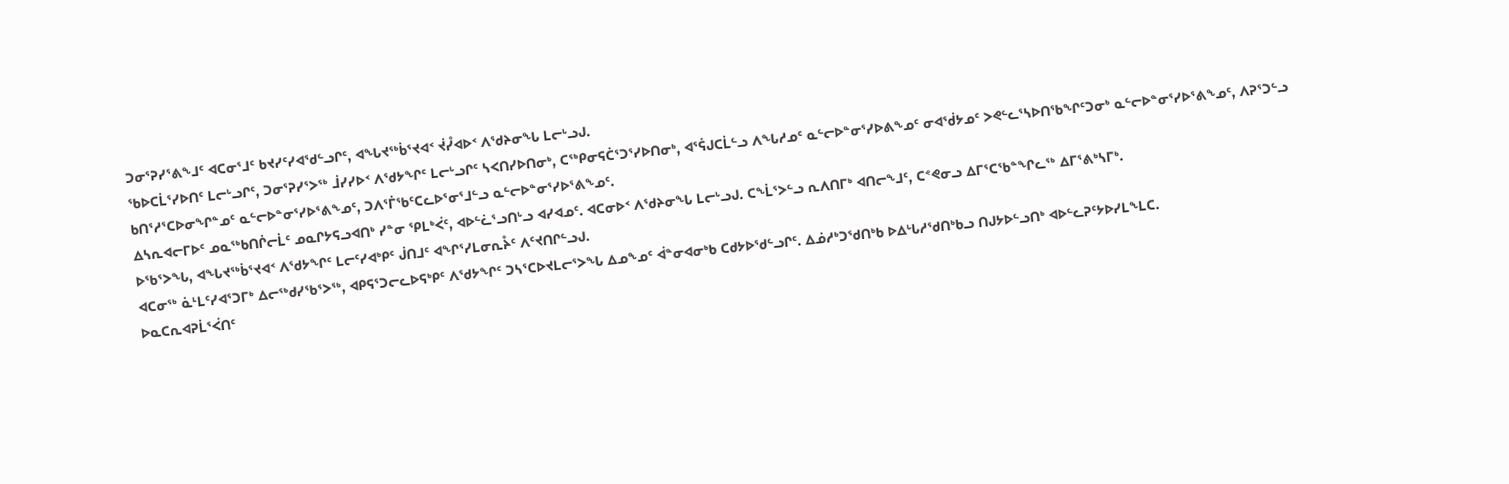ᑐᓂᕐᕈᓯᕐᕕᖕᒧᑦ ᐊᑕᓂᕐᒧᑦ ᑲᔪᓯᑦᓯᐊᖁᓪᓗᒋᑦ, ᐊᖓᔪᖅᑳᕐᔪᐊᑉ ᔫᓮᐊᐅᑉ ᐱᖁᔨᓂᖓ ᒪᓕᒡᓗᒍ.
ᖃᐅᑕᒫᕐᓯᐅᑎᑦ ᒪᓕᒡᓗᒋᑦ, ᑐᓂᕐᕈᓯᕐᐳᖅ ᒨᓯᓯᐅᑉ ᐱᖁᔭᖏᑦ ᒪᓕᒡᓗᒋᑦ ᓴᐸᑎᓯᐅᑎᓂᒃ, ᑕᖅᑭᓂᕋᑖᕐᑐᕐᓯᐅᑎᓂᒃ, ᐊᕐᕌᒍᑕᒫᓪᓗ ᐱᖓᓱᓄᑦ ᓇᓪᓕᐅᓐᓂᕐᓯᐅᕕᖕᓄᑦ ᓂᐊᖂᔭᓄᑦ ᐳᕙᓪᓚᕐᓴᐅᑎᖃᖏᑦᑐᓂᒃ ᓇᓪᓕᐅᓐᓂᕐᓯᐅᕐᕕᖕᓄᑦ, ᐱᕈᕐᑐᓪᓗ ᑲᑎᕐᓱᕐᑕᐅᓂᖏᓐᓄᑦ ᓇᓪᓕᐅᓐᓂᕐᓯᐅᕐᕕᖕᓄᑦ, ᑐᐱᕐᒦᖃᑦᑕᓚᐅᕐᓂᕐᒧᓪᓗ ᓇᓪᓕᐅᓐᓂᕐᓯᐅᕐᕕᖕᓄᑦ.
ᐃᓴᕆᐊᓕᒥᐅᑦ ᓄᓇᖅᑲᑎᒌᓕᒫᑦ ᓄᓇᒋᔭᕋᓗᐊᑎᒃ ᓯᓐᓂ ᕿᒪᒃᐹᑦ, ᐊᐅᓪᓛᕐᓗᑎᒡᓗ ᐊᓯᐊᓄᑦ. ᐊᑕᓂᐅᑉ ᐱᖁᔨᓂᖓ ᒪᓕᒡᓗᒍ. ᑕᖕᒫᕐᐳᓪᓗ ᕆᐱᑎᒥᒃ ᐊᑎᓕᖕᒧᑦ, ᑕᕝᕙᓂᓗ ᐃᒥᕐᑕᖃᓐᖏᓚᖅ ᐃᒥᕐᕕᒃᓴᒥᒃ.
ᐅᖃᕐᐳᖓ, ᐊᖓᔪᖅᑳᕐᔪᐊᑉ ᐱᖁᔭᖏᑦ ᒪᓕᑦᓯᐊᒃᑭᑦ ᒎᑎᒧᑦ ᐊᖏᕐᓯᒪᓂᕆᔧᑦ ᐱᑦᔪᑎᒋᓪᓗᒍ.
ᐊᑕᓂᖅ ᓈᒻᒪᑦᓯᐊᕐᑐᒥᒃ ᐃᓕᖅᑯᓯᖃᕐᐳᖅ, ᐊᑭᕋᕐᑐᓕᓚᐅᕋᒃᑭᑦ ᐱᖁᔭᖏᑦ ᑐᓴᕐᑕᐅᔪᒪᓕᕐᐳᖓ ᐃᓄᖕᓄᑦ ᐋᓐᓂᐊᓂᒃᑲ ᑕᑯᔭᐅᖁᓪᓗᒋᑦ. ᐃᓅᓱᒃᑐᖁᑎᒃᑲ ᐅᐃᒡᒐᓱᖁᑎᒃᑲᓗ ᑎᒍᔭᐅᓪᓗᑎᒃ ᐊᐅᓪᓚᕈᑦᔭᐅᓯᒪᖕᒪᑕ.
ᐅᓇᑕᕆᐊᕈᒫᕐᐹᑎᑦ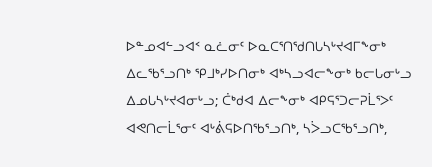ᐅᓐᓄᐊᓪᓗᐊᑉ ᓇᓛᓂᑦ ᐅᓇᑕᕐᑎᖁᑎᒐᓴᒡᔪᐊᒥᖕᓂᒃ ᐃᓚᖃᕐᓗᑎᒃ ᕿᒧᒃᓯᐅᑎᓂᒃ ᐊᒃᓴᓗᐊᓕᖕᓂᒃ ᑲᓕᒐᓂᒡᓗ ᐃᓄᒐᓴᒡᔪᐊᓂᒡᓗ; ᑖᒃᑯᐊ ᐃᓕᖕᓂᒃ ᐊᑭᕋᕐᑐᓕᕈᒫᕐᐳᑦ ᐊᕙᑎᓕᒫᕐᓂᑦ ᐊᒡᕖᕋᐅᑎᖃᕐᓗᑎᒃ, ᓴᐴᓗᑕᖃᕐᓗᑎᒃ,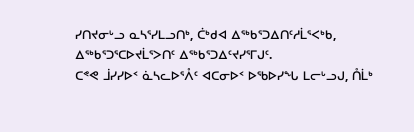ᓯᑎᔪᓂᒡᓗ ᓇᓴᕐᓯᒪᓗᑎᒃ, ᑖᒃᑯᐊ ᐃᖅᑲᕐᑐᐃᑎᑦᓱᒫᕐᐸᒃᑲ, ᐃᖅᑲᕐᑐᕐᑕᐅᔪᒫᕐᐳᑎᑦ ᐃᖅᑲᕐᑐᐃᑦᔪᓯᕐᒥᒍᑦ.
ᑕᕝᕙ ᒨᓯᓯᐅᑉ ᓈᓴᓚᐅᕐᐰᑦ ᐊᑕᓂᐅᑉ ᐅᖃᐅᓯᖓ ᒪᓕᒡᓗᒍ, ᑍᒫᒃ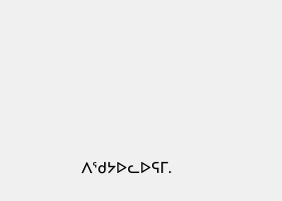ᐱᖁᔭᐅᓚᐅᕋᒥ.